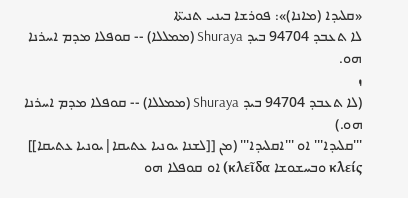«ܩܠܝܕܐ (ܡܐܢܐ)»: ܦܘܪܫܐ ܒܝܢܝ ܬܢܝܬ̈ܐ
ܠܐ ܬܥܒܕ 94704 ܒܝܕ Shuraya (ܡܡܠܠܐ) -- ܩܘܦܠܐ ܡܕܡ ܐܚܪܢܐ ܗܘ.
ܙ
(ܠܐ ܬܥܒܕ 94704 ܒܝܕ Shuraya (ܡܡܠܠܐ) -- ܩܘܦܠܐ ܡܕܡ ܐܚܪܢܐ ܗܘ.)
'''ܩܠܝܕܐ''' ܐܘ '''ܐܩܠܝܕܐ''' (ܡܢ [[ܠܫܢܐ ܝܘܢܝܐ ܥܬܝܩܐ|ܝܘܢܝܐ ܥܬܝܩܐ]] κλείς ܘܒܚܫܘܫܐ κλεῖδα) ܐܘ ܩܘܦܠܐ ܗܘ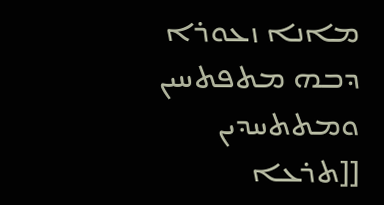ܡܐܢܐ ܙܥܘܪܐ ܕܒܗ ܡܬܦܬܚܝܢ ܘܡܬܬܚܕܝܢ [[ܬܪܥܐ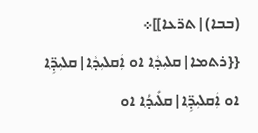(ܒܒܐ)|ܬܪ̈ܥܐ]]܀
{{ܪܬܡܐ|ܩܠܝܼܕ݂ܵܐ ܐܘ ܐܲܩܠܝܼܕ݂ܵܐ|ܩܠܝܼܕ݂ܹ̈ܐ ܐܘ ܐܲܩܠܝܼܕ݂ܹ̈ܐ|ܩܠܺܝܕ݂ܳܐ ܐܘ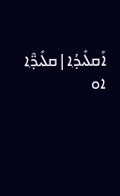ܐܰܩܠܺܝܕ݂ܳܐ|ܩܠܺܝܕ݂̈ܶܐ ܐܘ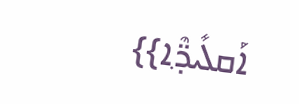ܐܰܩܠܺܝܕ݂̈ܶܐ}}